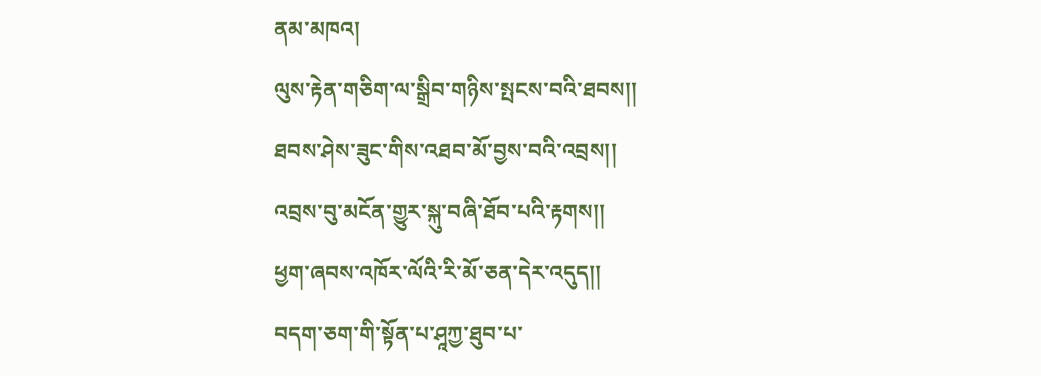ནམ་མཁའ།
ལུས་རྟེན་གཅིག་ལ་སྒྲིབ་གཉིས་སྤངས་བའི་ཐབས།།
ཐབས་ཤེས་ཟུང་གིས་འཐབ་མོ་བྱས་བའི་འབྲས།།
འབྲས་བུ་མངོན་གྱུར་སྐུ་བཞི་ཐོབ་པའི་རྟགས།།
ཕྱག་ཞབས་འཁོར་ལོའི་རི་མོ་ཅན་དེར་འདུད།།
བདག་ཅག་གི་སྟོན་པ་ཤཱཀྱ་ཐུབ་པ་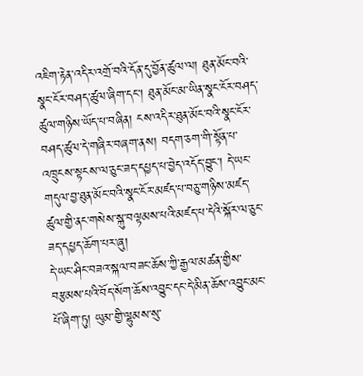འཇིག་རྟེན་འདིར་འགྲོ་བའི་དོན་དུ་བྱོན་ཚུལ་ལ། ཐུན་མོང་བའི་སྣང་ངོར་བཤད་ཚུལ་ཞིག་དང་། ཐུན་མོང་མ་ཡིན་སྣང་ངོར་བཤད་ཚུལ་གཉིས་ཡོད་པ་བཞིན། ངས་འདིར་ཐུན་མོང་བའི་སྣང་ངོར་བཤད་ཚུལ་དེ་གཞིར་བཞག་ནས། བདག་ཅག་གི་སྟོན་པ་འཁྲུངས་སྟངས་ལ་ཅུང་ཟད་དཔྱད་པ་བྱེད་འདོད་བྱུང་། དེ་ཡང་གདུལ་བྱ་ཐུན་མོང་བའི་སྣང་ངོར་མཛད་པ་བཅུ་གཉིས་མཛད་ཚུལ་གྱི་ནང་གསེས་སྐུ་བལྟམས་པའི་མཛད་པ་དེའི་སྐོར་ལ་ཅུང་ཟད་དཔྱད་ཆོག་པར་ཞུ།
དེ་ཡང་ཤིང་བཟའ་སྐལ་བཟང་ཆོས་ཀྱི་རྒྱལ་མཚན་གྱིས་བརྩམས་པའི་བོད་སོག་ཆོས་འབྱུང་དང་དེ་མིན་ཆོས་འབྱུང་མང་པོ་ཞིག་ཏུ། ཡུམ་གྱི་ལྷུམས་སུ་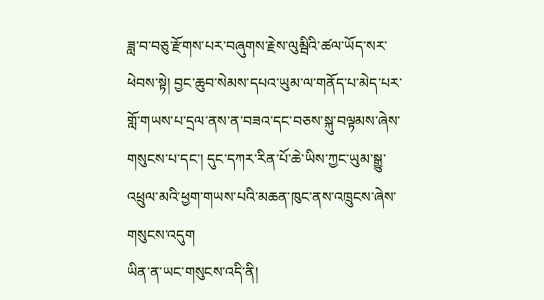ཟླ་བ་བཅུ་རྫོགས་པར་བཞུགས་རྗེས་ལུམྦིའི་ཚལ་ཡོད་སར་ཕེབས་སྟེ། བྱང་ཆུབ་སེམས་དཔའ་ཡུམ་ལ་གནོད་པ་མེད་པར་གློ་གཡས་པ་དྲལ་ནས་ན་བཟའ་དང་བཅས་སྐུ་བལྟམས་ཞེས་གསུངས་པ་དང་། དུང་དཀར་རིན་པོ་ཆེ་ཡིས་ཀྱང་ཡུམ་སྒྱུ་འཕྲུལ་མའི་ཕྱག་གཡས་པའི་མཆན་ཁུང་ནས་འཁྲུངས་ཞེས་གསུངས་འདུག
ཡིན་ན་ཡང་གསུངས་འདི་ནི།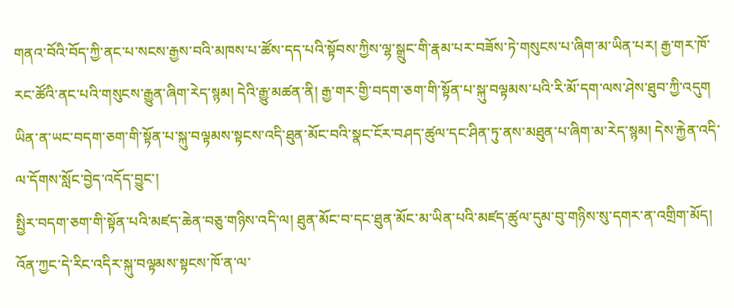གནའ་བོའི་བོད་ཀྱི་ནང་པ་སངས་རྒྱས་བའི་མཁས་པ་ཚོས་དད་པའི་སྟོབས་ཀྱིས་ལྷ་སྒྲུང་གི་རྣམ་པར་བཟོས་ཏེ་གསུངས་པ་ཞིག་མ་ཡིན་པར། རྒྱ་གར་ཁོ་རང་ཚོའི་ནང་པའི་གསུངས་རྒྱུན་ཞིག་རེད་སྙམ། དེའི་རྒྱུ་མཚན་ནི། རྒྱ་གར་གྱི་བདག་ཅག་གི་སྟོན་པ་སྐུ་བལྟམས་པའི་རི་མོ་དག་ལས་ཤེས་ཐུབ་ཀྱི་འདུག ཡིན་ན་ཡང་བདག་ཅག་གི་སྟོན་པ་སྐུ་བལྟམས་སྟངས་འདི་ཐུན་མོང་བའི་སྣང་ངོར་བཤད་ཚུལ་དང་ཤིན་ཏུ་ནས་མཐུན་པ་ཞིག་མ་རེད་སྙམ། དེས་རྐྱེན་འདི་ལ་དོགས་སློང་བྱེད་འདོད་བྱུང་།
སྤྱིར་བདག་ཅག་གི་སྟོན་པའི་མཛད་ཆེན་བཅུ་གཉིས་འདི་ལ། ཐུན་མོང་བ་དང་ཐུན་མོང་མ་ཡིན་པའི་མཛད་ཚུལ་དུམ་བུ་གཉིས་སུ་དགར་ན་འགྲིག་མོད། འོན་ཀྱང་དེ་རིང་འདིར་སྐུ་བལྟམས་སྟངས་ཁོ་ན་ལ་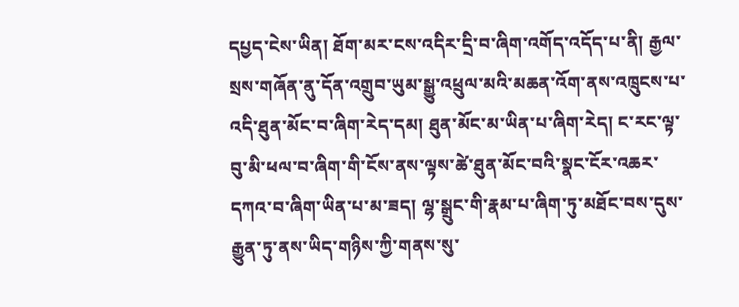དཔྱད་ངེས་ཡིན། ཐོག་མར་ངས་འདིར་དྲི་བ་ཞིག་འགོད་འདོད་པ་ནི། རྒྱལ་སྲས་གཞོན་ནུ་དོན་འགྲུབ་ཡུམ་སྒྱུ་འཕྲུལ་མའི་མཆན་འོག་ནས་འཁྲུངས་པ་འདི་ཐུན་མོང་བ་ཞིག་རེད་དམ། ཐུན་མོང་མ་ཡིན་པ་ཞིག་རེད། ང་རང་ལྟ་བུ་མི་ཕལ་བ་ཞིག་གི་ངོས་ནས་ལྟས་ཚེ་ཐུན་མོང་བའི་སྣང་ངོར་འཆར་དཀའ་བ་ཞིག་ཡིན་པ་མ་ཟད། ལྷ་སྒྲུང་གི་རྣམ་པ་ཞིག་ཏུ་མཐོང་བས་དུས་རྒྱུན་ཏུ་ནས་ཡིད་གཉིས་ཀྱི་གནས་སུ་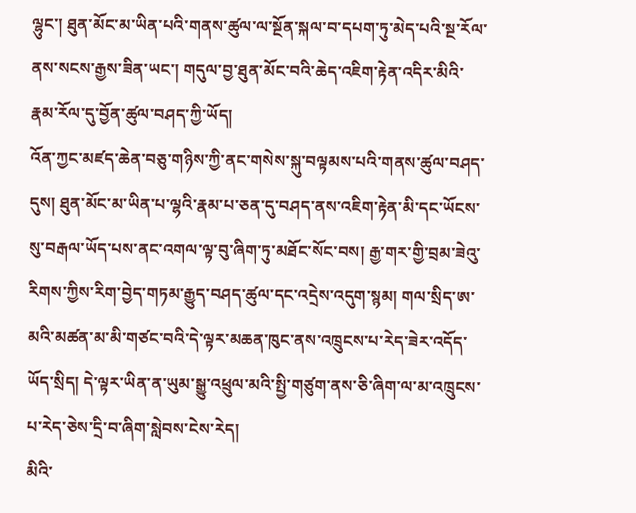ལྷུང་། ཐུན་མོང་མ་ཡིན་པའི་གནས་ཚུལ་ལ་སྔོན་སྐལ་བ་དཔག་ཏུ་མེད་པའི་སྔ་རོལ་ནས་སངས་རྒྱས་ཟིན་ཡང་། གདུལ་བྱ་ཐུན་མོང་བའི་ཆེད་འཇིག་རྟེན་འདིར་མིའི་རྣམ་རོལ་དུ་བྱོན་ཚུལ་བཤད་ཀྱི་ཡོད།
འོན་ཀྱང་མཛད་ཆེན་བཅུ་གཉིས་ཀྱི་ནང་གསེས་སྐུ་བལྟམས་པའི་གནས་ཚུལ་བཤད་དུས། ཐུན་མོང་མ་ཡིན་པ་ལྷའི་རྣམ་པ་ཅན་དུ་བཤད་ནས་འཇིག་རྟེན་མི་དང་ཡོངས་སུ་བརྒལ་ཡོད་པས་ནང་འགལ་ལྟ་བུ་ཞིག་ཏུ་མཐོང་སོང་བས། རྒྱ་གར་གྱི་བྲམ་ཟེའུ་རིགས་ཀྱིས་རིག་བྱེད་གཏམ་རྒྱུད་བཤད་ཚུལ་དང་འདྲེས་འདུག་སྙམ། གལ་སྲིད་ཨ་མའི་མཚན་མ་མི་གཙང་བའི་དེ་ལྟར་མཆན་ཁུང་ནས་འཁྲུངས་པ་རེད་ཟེར་འདོད་ཡོད་སྲིད། དེ་ལྟར་ཡིན་ན་ཡུམ་སྒྱུ་འཕྲུལ་མའི་སྤྱི་གཙུག་ནས་ཅི་ཞིག་ལ་མ་འཁྲུངས་པ་རེད་ཅེས་དྲི་བ་ཞིག་སླེབས་ངེས་རེད།
མིའི་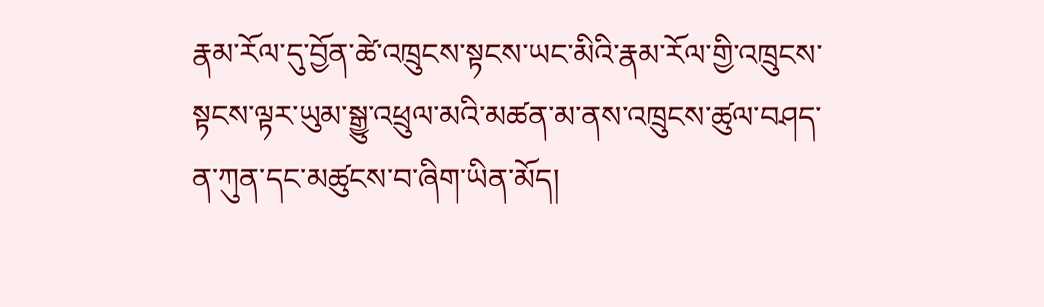རྣམ་རོལ་དུ་བྱོན་ཚེ་འཁྲུངས་སྟངས་ཡང་མིའི་རྣམ་རོལ་གྱི་འཁྲུངས་སྟངས་ལྟར་ཡུམ་སྒྱུ་འཕྲུལ་མའི་མཚན་མ་ནས་འཁྲུངས་ཚུལ་བཤད་ན་ཀུན་དང་མཚུངས་བ་ཞིག་ཡིན་མོད།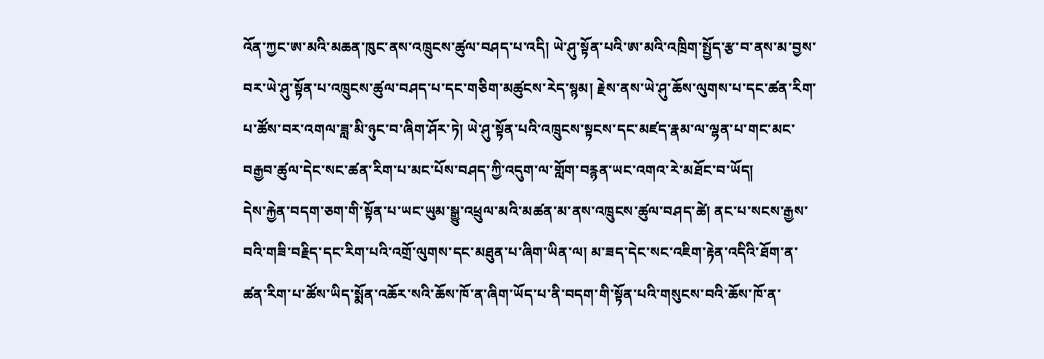འོན་ཀྱང་ཨ་མའི་མཆན་ཁུང་ནས་འཁྲུངས་ཚུལ་བཤད་པ་འདི། ཡེ་ཤུ་སྟོན་པའི་ཨ་མའི་འཁྲིག་སྤྱོད་རྩ་བ་ནས་མ་བྱས་བར་ཡེ་ཤུ་སྟོན་པ་འཁྲུངས་ཚུལ་བཤད་པ་དང་གཅིག་མཚུངས་རེད་སྙམ། རྗེས་ནས་ཡེ་ཤུ་ཆོས་ལུགས་པ་དང་ཚན་རིག་པ་ཚོས་བར་འགལ་ཟླ་མི་ཉུང་བ་ཞིག་ཤོར་ཏེ། ཡེ་ཤུ་སྟོན་པའི་འཁྲུངས་སྟངས་དང་མཛད་རྣམ་ལ་ལྷན་པ་གང་མང་བརྒྱབ་ཚུལ་དེང་སང་ཚན་རིག་པ་མང་པོས་བཤད་ཀྱི་འདུག་ལ་གློག་བརྙན་ཡང་འགའ་རེ་མཐོང་བ་ཡོད།
དེས་རྐྱེན་བདག་ཅག་གི་སྟོན་པ་ཡང་ཡུམ་སྒྱུ་འཕྲུལ་མའི་མཚན་མ་ནས་འཁྲུངས་ཚུལ་བཤད་ཚེ། ནང་པ་སངས་རྒྱས་བའི་གཟི་བརྗིད་དང་རིག་པའི་འགྲོ་ལུགས་དང་མཐུན་པ་ཞིག་ཡིན་ལ། མ་ཟད་དེང་སང་འཇིག་རྟེན་འདིའི་ཐོག་ན་ཚན་རིག་པ་ཚོས་ཡིད་སྨོན་འཆོར་སའི་ཆོས་ཁོ་ན་ཞིག་ཡོད་པ་ནི་བདག་གི་སྟོན་པའི་གསུངས་བའི་ཆོས་ཁོ་ན་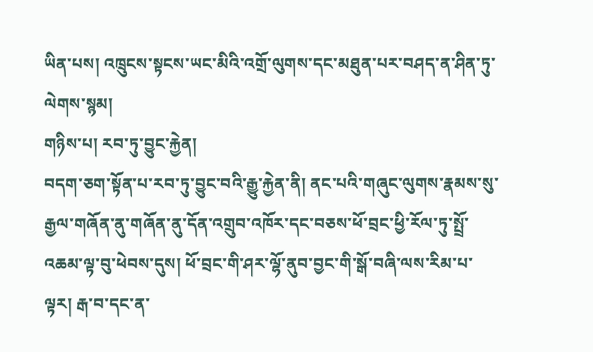ཡིན་པས། འཁྲུངས་སྟངས་ཡང་མིའི་འགྲོ་ལུགས་དང་མཐུན་པར་བཤད་ན་ཤིན་ཏུ་ལེགས་སྙམ།
གཉིས་པ། རབ་ཏུ་བྱུང་རྐྱེན།
བདག་ཅག་སྟོན་པ་རབ་ཏུ་བྱུང་བའི་རྒྱུ་རྐྱེན་ནི། ནང་པའི་གཞུང་ལུགས་རྣམས་སུ་རྒྱལ་གཞོན་ནུ་གཞོན་ནུ་དོན་འགྲུབ་འཁོར་དང་བཅས་ཕོ་བྲང་ཕྱི་རོལ་ཏུ་སྤྲོ་འཆམ་ལྟ་བུ་ཕེབས་དུས། ཕོ་བྲང་གི་ཤར་ལྷོ་ནུབ་བྱང་གི་སྒོ་བཞི་ལས་རིམ་པ་ལྟར། རྒ་བ་དང་ན་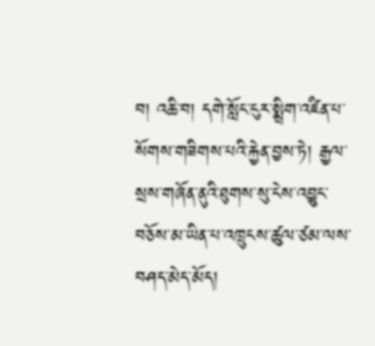བ། འཆི་བ། དགེ་སློང་ངུར་སྨྲིག་འཛིན་པ་སོགས་གཟིགས་པའི་རྐྱེན་བྱས་ཏེ། རྒྱལ་སྲས་གཞོན་ནུའི་ཐུགས་སུ་ངེས་འབྱུང་བཅོས་མ་ཡིན་པ་འཁྲུངས་ཚུལ་ཙམ་ལས་བཤད་མེད་མོད།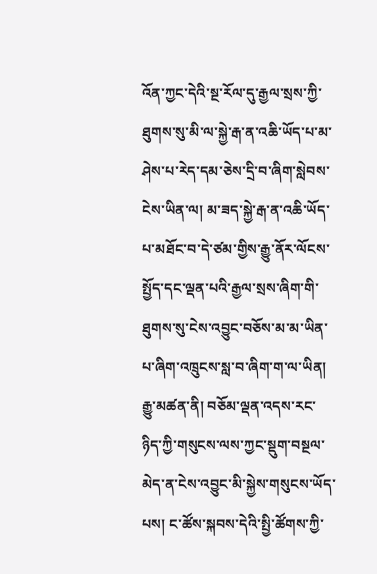འོན་ཀྱང་དེའི་སྔ་རོལ་དུ་རྒྱལ་སྲས་ཀྱི་ཐུགས་སུ་མི་ལ་སྐྱེ་རྒ་ན་འཆི་ཡོད་པ་མ་ཤེས་པ་རེད་དམ་ཅེས་དྲི་བ་ཞིག་སླེབས་ངེས་ཡིན་ལ། མ་ཟད་སྐྱེ་རྒ་ན་འཆི་ཡོད་པ་མཐོང་བ་དེ་ཙམ་གྱིས་རྒྱུ་ནོར་ལོངས་སྤྱོད་དང་ལྡན་པའི་རྒྱལ་སྲས་ཞིག་གི་ཐུགས་སུ་ངེས་འབྱུང་བཅོས་མ་མ་ཡིན་པ་ཞིག་འཁྲུངས་སླ་བ་ཞིག་ག་ལ་ཡིན། རྒྱུ་མཚན་ནི། བཅོམ་ལྡན་འདས་རང་ཉིད་ཀྱི་གསུངས་ལས་ཀྱང་སྡུག་བསྔལ་མེད་ན་ངེས་འབྱུང་མི་སྐྱེས་གསུངས་ཡོད་པས། ང་ཚོས་སྐབས་དེའི་སྤྱི་ཚོགས་ཀྱི་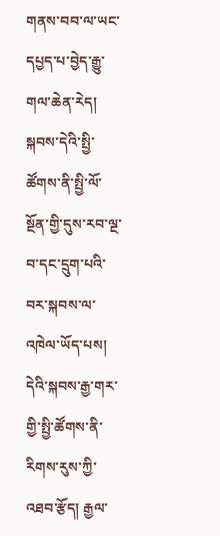གནས་བབ་ལ་ཡང་དཔྱད་པ་བྱེད་རྒྱུ་གལ་ཆེན་རེད།
སྐབས་དེའི་སྤྱི་ཚོགས་ནི་སྤྱི་ལོ་སྔོན་གྱི་དུས་རབ་ལྔ་བ་དང་དྲུག་པའི་བར་སྐབས་ལ་འཁེལ་ཡོད་པས། དེའི་སྐབས་རྒྱ་གར་གྱི་སྤྱི་ཚོགས་ནི་རིགས་རུས་ཀྱི་འཐབ་རྩོད། རྒྱལ་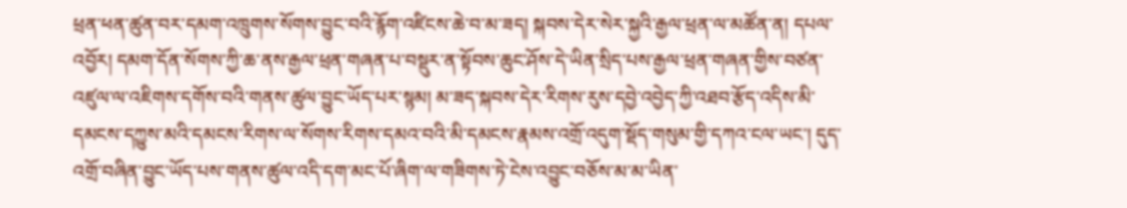ཕྲན་ཕན་ཚུན་བར་དམག་འཁྲུགས་སོགས་བྱུང་བའི་རྙོག་འཛིངས་ཆེ་བ་མ་ཟད། སྐབས་དེར་སེར་སྐྱའི་རྒྱལ་ཕྲན་ལ་མཚོན་ན། དཔལ་འབྱོར། དམག་དོན་སོགས་ཀྱི་ཆ་ནས་རྒྱལ་ཕྲན་གཞན་པ་བསྡུར་ན་སྟོབས་ཆུང་ཤོས་དེ་ཡིན་སྲིད་པས་རྒྱལ་ཕྲན་གཞན་གྱིས་བཙན་འཛུལ་ལ་འཇིགས་དགོས་བའི་གནས་ཚུལ་བྱུང་ཡོད་པར་སྙམ། མ་ཟད་སྐབས་དེར་རིགས་རུས་དབྱེ་འབྱེད་ཀྱི་འཐབ་རྩོད་འདིས་མི་དམངས་དཀྱུས་མའི་དམངས་རིགས་ལ་སོགས་རིགས་དམའ་བའི་མི་དམངས་རྣམས་འགྲོ་འདུག་སྡོད་གསུམ་གྱི་དཀའ་ངལ་ཡང་། དུད་འགྲོ་བཞིན་བྱུང་ཡོད་པས་གནས་ཚུལ་འདི་དག་མང་པོ་ཞིག་ལ་གཟིགས་ཏེ་ངེས་འབྱུང་བཅོས་མ་མ་ཡིན་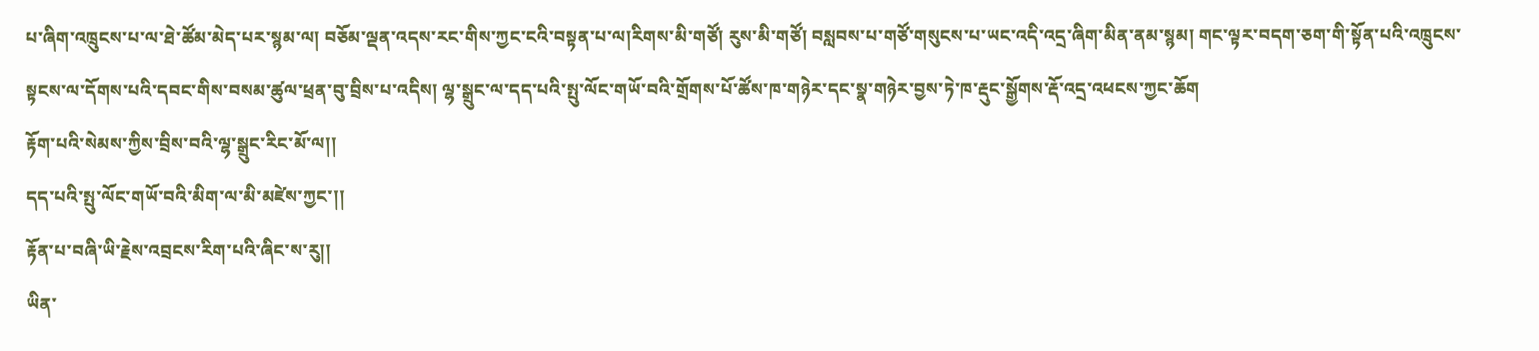པ་ཞིག་འཁྲུངས་པ་ལ་ཐེ་ཚོམ་མེད་པར་སྙམ་ལ། བཅོམ་ལྡན་འདས་རང་གིས་ཀྱང་ངའི་བསྟན་པ་ལ།རིགས་མི་གཙོ། རུས་མི་གཙོ། བསླབས་པ་གཙོ་གསུངས་པ་ཡང་འདི་འདྲ་ཞིག་མིན་ནམ་སྙམ། གང་ལྟར་བདག་ཅག་གི་སྟོན་པའི་འཁྲུངས་སྟངས་ལ་དོགས་པའི་དབང་གིས་བསམ་ཚུལ་ཕྲན་བུ་བྲིས་པ་འདིས། ལྷ་སྒྲུང་ལ་དད་པའི་སྤུ་ལོང་གཡོ་བའི་གྲོགས་པོ་ཚོས་ཁ་གཉེར་དང་སྣ་གཉེར་བྱས་ཏེ་ཁ་རྡུང་སྒྱོགས་རྡོ་འདྲ་འཕངས་ཀྱང་ཆོག
རྟོག་པའི་སེམས་ཀྱིས་བྲིས་བའི་ལྷ་སྒྲུང་རིང་མོ་ལ།།
དད་པའི་སྤུ་ལོང་གཡོ་བའི་མིག་ལ་མི་མཛེས་ཀྱང་།།
རྟོན་པ་བཞི་ཡི་རྗེས་འབྲངས་རིག་པའི་ཞིང་ས་རུ།།
ཡིན་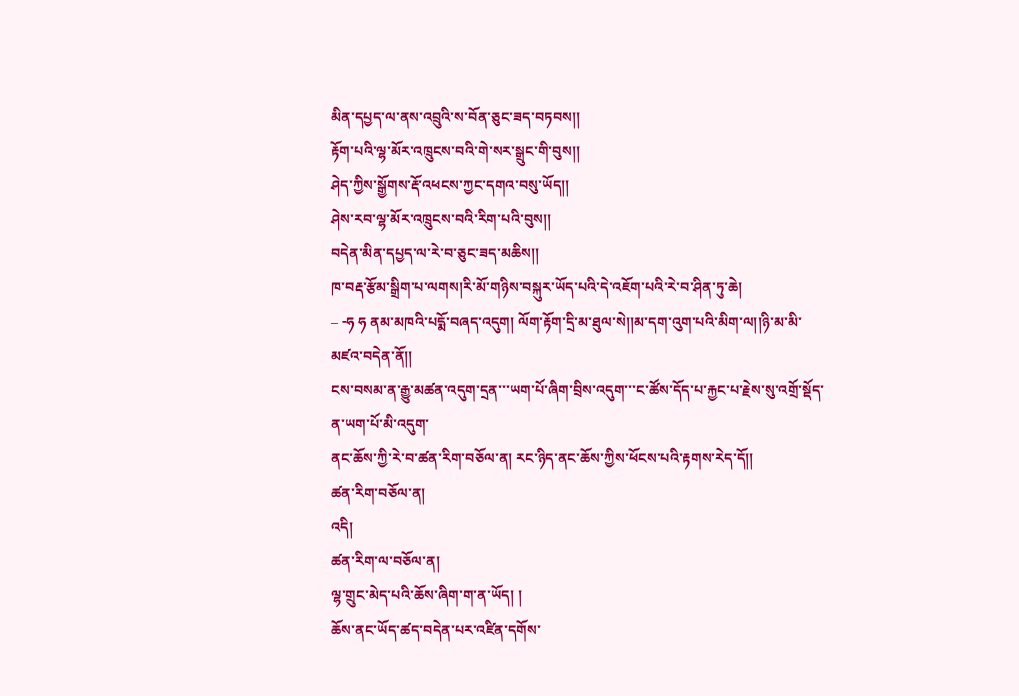མིན་དཔྱད་ལ་ནས་འབྲུའི་ས་བོན་ཅུང་ཟད་བཏབས།།
རྟོག་པའི་ལྷ་མོར་འཁྲུངས་བའི་གེ་སར་སྒྲུང་གི་བུས།།
ཤེད་ཀྱིས་སྒྱོགས་རྡོ་འཕངས་ཀྱང་དགའ་བསུ་ཡོད།།
ཤེས་རབ་ལྷ་མོར་འཁྲུངས་བའི་རིག་པའི་བུས།།
བདེན་མིན་དཔྱད་ལ་རེ་བ་ཅུང་ཟད་མཆིས།།
ཁ་བརྡ་རྩོམ་སྒྲིག་པ་ལགས།རི་མོ་གཉིས་བསྐུར་ཡོད་པའི་དེ་འཇོག་པའི་རེ་བ་ཤིན་ཏུ་ཆེ།
– -ཧ ཧ ནམ་མཁའི་པདྨོ་བཞད་འདུག། ལོག་རྟོག་དྲི་མ་ཐུལ་སེ།།མ་དག་འུག་པའི་མིག་ལ།།ཉི་མ་མི་མཛའ་བདེན་ནོ།།
ངས་བསམ་ན་རྒྱུ་མཚན་འདུག་དྲན་་་ཡག་པོ་ཞིག་བྲིས་འདུག་་་ང་ཚོས་དོད་པ་རྐྱང་པ་རྗེས་སུ་འགྲོ་སྡོད་ན་ཡག་པོ་མི་འདུག་
ནང་ཆོས་ཀྱི་རེ་བ་ཚན་རིག་བཅོལ་ན། རང་ཉིད་ནང་ཆོས་ཀྱིས་ཕོངས་པའི་རྟགས་རེད་དོ།།
ཚན་རིག་བཅོལ་ན།
འདི།
ཚན་རིག་ལ་བཅོལ་ན།
ལྷ་གྲུང་མེད་པའི་ཆོས་ཞིག་ག་ན་ཡོད། །
ཆོས་ནང་ཡོད་ཚད་བདེན་པར་འཛིན་དགོས་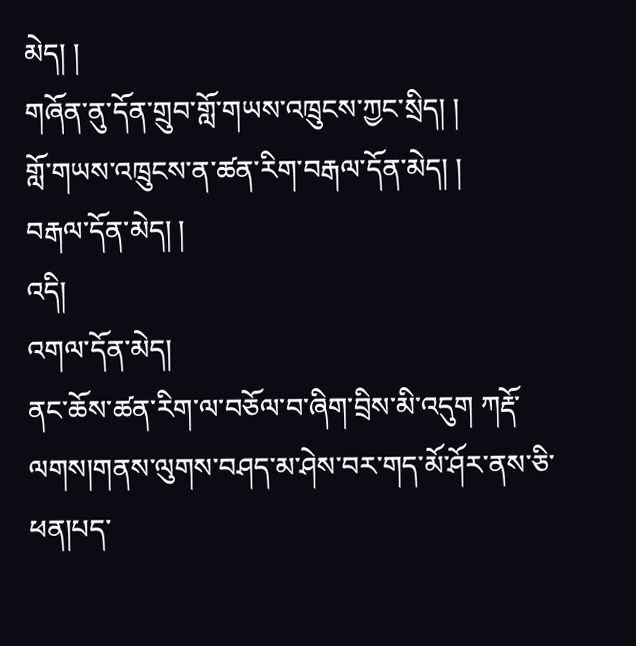མེད། །
གཞོན་ནུ་དོན་གྲུབ་གློ་གཡས་འཁྲུངས་ཀྱང་སྲིད། །
གློ་གཡས་འཁྲུངས་ན་ཚན་རིག་བརྒལ་དོན་མེད། །
བརྒལ་དོན་མེད། །
འདི།
འགལ་དོན་མེད།
ནང་ཆོས་ཚན་རིག་ལ་བཅོལ་བ་ཞིག་བྲིས་མི་འདུག ཀརྡོ་ལགས།གནས་ལུགས་བཤད་མ་ཤེས་བར་གད་མོ་ཤོར་ནས་ཅི་ཕན།པད་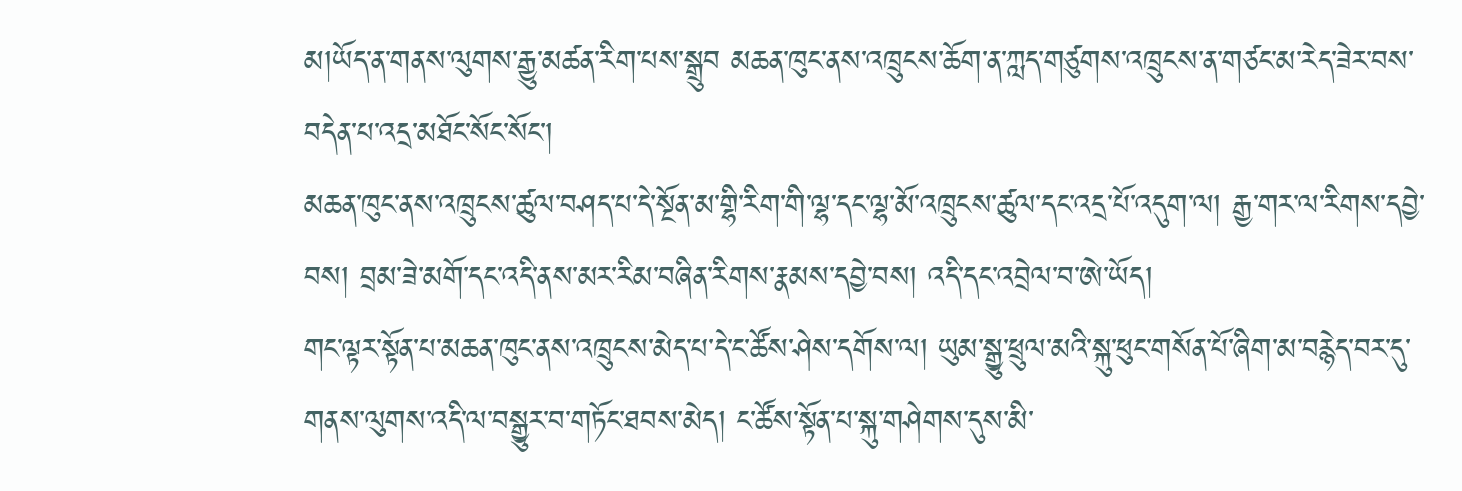མ།ཡོད་ན་གནས་ལུགས་རྒྱུ་མཚན་རིག་པས་སྒྲུབ མཆན་ཁུང་ནས་འཁྲུངས་ཆོག་ན་ཀླད་གཙུགས་འཁྲུངས་ན་གཙང་མ་རེད་ཟེར་བས་བདེན་པ་འདྲ་མཐོང་སོང་སོང་།
མཆན་ཁུང་ནས་འཁྲུངས་ཚུལ་བཤད་པ་དེ་སྔོན་མ་གྷི་རིག་གི་ལྷ་དང་ལྷ་མོ་འཁྲུངས་ཚུལ་དང་འདྲ་པོ་འདུག་ལ། རྒྱ་གར་ལ་རིགས་དབྱེ་བས། བྲམ་ཟེ་མགོ་དང་འདི་ནས་མར་རིམ་བཞིན་རིགས་རྣམས་དབྱེ་བས། འདི་དང་འབྲེལ་བ་ཨེ་ཡོད།
གང་ལྟར་སྟོན་པ་མཆན་ཁུང་ནས་འཁྲུངས་མེད་པ་དེ་ང་ཚོས་ཤེས་དགོས་ལ། ཡུམ་སྒྱུ་ཕྲུལ་མའི་སྐུ་ཕུང་གསོན་པོ་ཞིག་མ་བརྙེད་བར་དུ་གནས་ལུགས་འདི་ལ་བསྒྱུར་བ་གཏོང་ཐབས་མེད། ང་ཚོས་སྟོན་པ་སྐུ་གཤེགས་དུས་མི་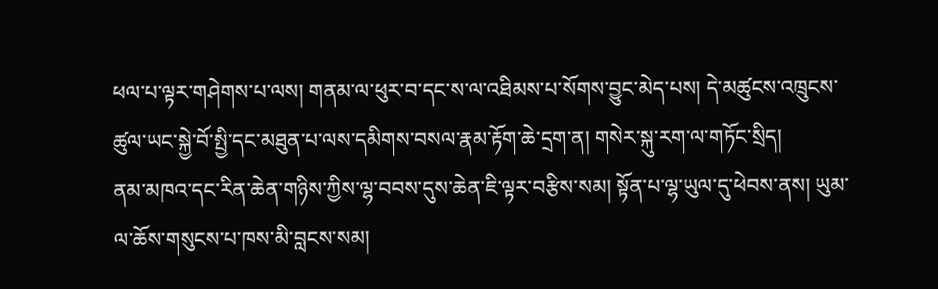ཕལ་པ་ལྟར་གཤེགས་པ་ལས། གནམ་ལ་ཕུར་བ་དང་ས་ལ་འཐིམས་པ་སོགས་བྱུང་མེད་པས། དེ་མཚུངས་འཁྲུངས་ཚུལ་ཡང་སྐྱེ་བོ་སྤྱི་དང་མཐུན་པ་ལས་དམིགས་བསལ་རྣམ་རྟོག་ཆེ་དྲག་ན། གསེར་སྐུ་རག་ལ་གཏོང་སྲིད།
ནམ་མཁའ་དང་རིན་ཆེན་གཉིས་ཀྱིས་ལྷ་བབས་དུས་ཆེན་ཇི་ལྟར་བརྩིས་སམ། སྟོན་པ་ལྷ་ཡུལ་དུ་ཕེབས་ནས། ཡུམ་ལ་ཆོས་གསུངས་པ་ཁས་མི་བླངས་སམ།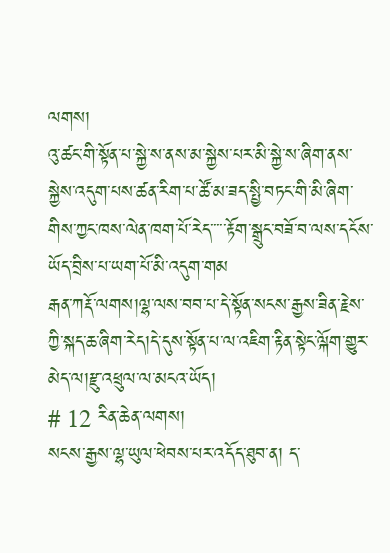ལགས།
འུ་ཚང་གི་སྟོན་པ་སྐྱེ་ས་ནས་མ་སྐྱེས་པར་མི་སྐྱེ་ས་ཞིག་ནས་སྐྱེས་འདུག་པས་ཚན་རིག་པ་ཚོ་མ་ཟད་སྤྱི་བཏང་གི་མི་ཞིག་གིས་ཀྱང་ཁས་ལེན་ཁག་པོ་རེད་་་་་རྟོག་སྒྲུང་བཟོ་བ་ལས་དངོས་ཡོད་བྲིས་པ་ཡག་པོ་མི་འདུག་གམ
རྒན་ཀརྡོ་ལགས།ལྷ་ལས་བབ་པ་དེ་སྟོན་སངས་རྒྱས་ཟིན་རྗེས་ཀྱི་སྐད་ཆ་ཞིག་རེད།དེ་དུས་སྟོན་པ་ལ་འཇིག་རྟིན་སྟེང་ལྐོག་གྱུར་མེད་ལ།རྫུ་འཕྲུལ་ལ་མངའ་ཡོད།
# 12 རིན་ཆེན་ལགས།
སངས་རྒྱས་ལྷ་ཡུལ་ཕེབས་པར་འདོད་ཐུབ་ན། ད་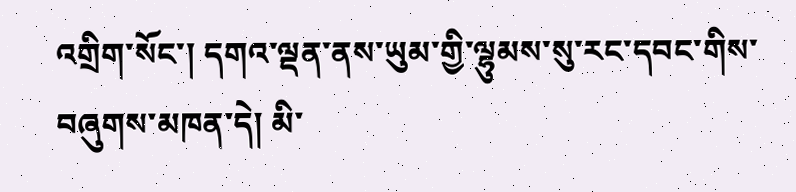འགྲིག་སོང་། དགའ་ལྡན་ནས་ཡུམ་གྱི་ལྷུམས་སུ་རང་དབང་གིས་བཞུགས་མཁན་དེ། མི་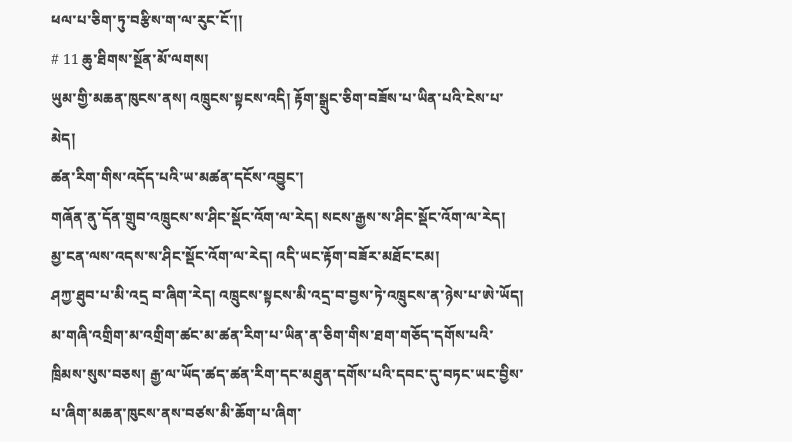ཕལ་པ་ཅིག་ཏུ་བརྩིས་ག་ལ་རུང་ངོ་།།
# 11 ཆུ་ཐིགས་སྔོན་མོ་ལགས།
ཡུམ་གྱི་མཆན་ཁུངས་ནས། འཁྲུངས་སྟངས་འདི། རྟོག་སྒྲུང་ཅིག་བཟོས་པ་ཡིན་པའི་ངེས་པ་མེད།
ཚན་རིག་གིས་འདོད་པའི་ཡ་མཚན་དངོས་འབྱུང་།
གཞོན་ནུ་དོན་གྲུབ་འཁྲུངས་ས་ཤིང་སྡོང་འོག་ལ་རེད། སངས་རྒྱས་ས་ཤིང་སྡོང་འོག་ལ་རེད། མྱ་ངན་ལས་འདས་ས་ཤིང་སྡོང་འོག་ལ་རེད། འདི་ཡང་རྟོག་བཟོར་མཐོང་ངམ།
ཤཀྱ་ཐུབ་པ་མི་འདྲ བ་ཞིག་རེད། འཁྲུངས་སྟངས་མི་འདྲ་བ་བྱས་ཏེ་འཁྲུངས་ན་ཉེས་པ་ཨེ་ཡོད། མ་གཞི་འགྲིག་མ་འགྲིག་ཚང་མ་ཚན་རིག་པ་ཡིན་ན་ཅིག་གིས་ཐག་གཅོད་དགོས་པའི་ཁྲིམས་སུས་བཅས། རྒྱ་ལ་ཡོད་ཚད་ཚན་རིག་དང་མཐུན་དགོས་པའི་དབང་དུ་བཏང་ཡང་བྱིས་པ་ཞིག་མཆན་ཁུངས་ནས་བཙས་མི་ཆོག་པ་ཞིག་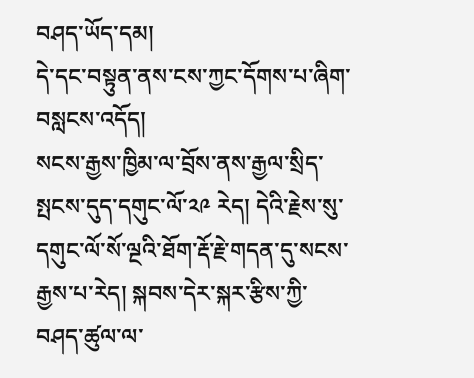བཤད་ཡོད་དམ།
དེ་དང་བསྟུན་ནས་ངས་ཀྱང་དོགས་པ་ཞིག་བསླངས་འདོད།
སངས་རྒྱས་ཁྱིམ་ལ་བྲོས་ནས་རྒྱལ་སྲིད་སྤངས་དུད་དགུང་ལོ་༢༩ རེད། དེའི་རྗེས་སུ་དགུང་ལོ་སོ་ལྔའི་ཐོག་རྡོ་རྗེ་གདན་དུ་སངས་རྒྱས་པ་རེད། སྐབས་དེར་སྐར་རྩིས་ཀྱི་བཤད་ཚུལ་ལ་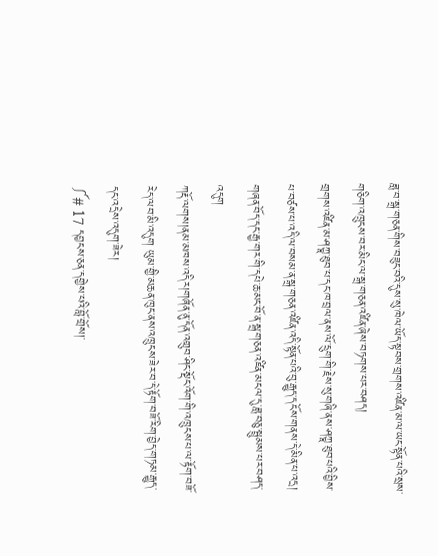ཟླ་བ་སྒྲ་གཅན་གིས་བཟུང་བའི་དུས་སུ་ཁེལ་ཡོད་སྟབས་གྲགས་འཛིན་མ་ལ་ཡང་སྟོན་པའི་སྲས་གཅིག་འཁྲུངས་བར་མིང་ལ་སྒྲ་གཅན་འཛིན་ཞེས་བཏགས་པར་བཤད།
གྲགས་འཛིན་མ་ཤཀྱཱ་ཐུབ་པ་དང་ཁ་བྲལ་ནས་ལོ་དྲུག་གི་རྗེས་སུ་གཞི་ནས་ཤཀྱཱ་ཐུབ་པའི་བྱིས་པ་བཙས་པ་འདི་ལ་བསམ་ན་སྒྲ་གཅན་འཛིན་འདི་སྟོན་པའི་བུ་རྒྱུད་དངོས་གནས་དེ་མིན་པ་འདྲ།
གཞན་བོད་དང་རྒྱ་གར་གི་དཔེ་ཆ་མང་བོ་ན་སྒྲ་གཅན་འཛིན་མངལ་དུ་ཟླ་བཅུ་སྦྲུམས་པར་བཤད་འདུག
ཀརྡོ་ལགས།ནམ་མཁས་འདིར།གཞོན་ནུ་དོན་འགྲུབ་ཤིང་སྡོང་འོག་གི་འཁྲུངས་པ་ལ་རྟོག་བཟོ་རེད་ལབ་མི་འདུག ཡུམ་གྱི་མཆན་ཁུང་ནས་འཁྲུངས་ཟེར་བ་དེ་རྟོག་བཟོ་རིག་བྱེད་གཏམ་རྒྱུད་དང་འདྲེས་འདུག་ཟེར།
༼# 17 དབྱངས་ཅན་དགྱེས་པའི་བློ་གྲོས།་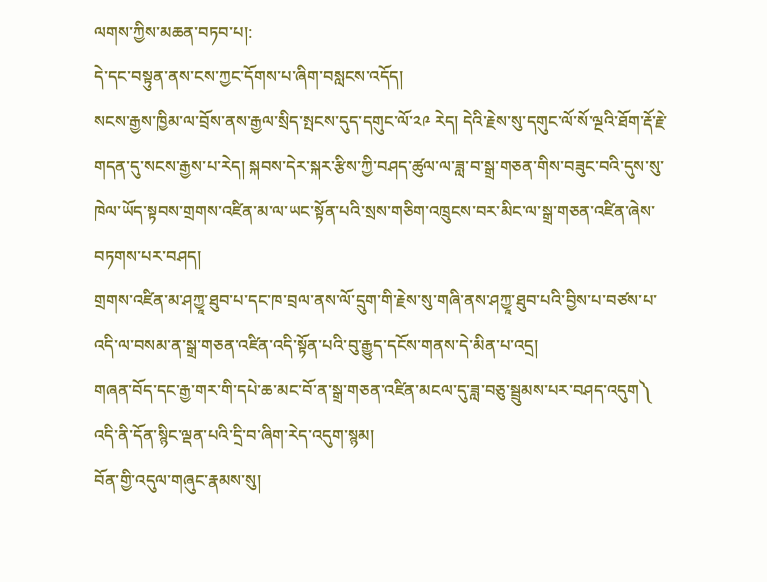ལགས་ཀྱིས་མཆན་བཏབ་པ།:
དེ་དང་བསྟུན་ནས་ངས་ཀྱང་དོགས་པ་ཞིག་བསླངས་འདོད།
སངས་རྒྱས་ཁྱིམ་ལ་བྲོས་ནས་རྒྱལ་སྲིད་སྤངས་དུད་དགུང་ལོ་༢༩ རེད། དེའི་རྗེས་སུ་དགུང་ལོ་སོ་ལྔའི་ཐོག་རྡོ་རྗེ་གདན་དུ་སངས་རྒྱས་པ་རེད། སྐབས་དེར་སྐར་རྩིས་ཀྱི་བཤད་ཚུལ་ལ་ཟླ་བ་སྒྲ་གཅན་གིས་བཟུང་བའི་དུས་སུ་ཁེལ་ཡོད་སྟབས་གྲགས་འཛིན་མ་ལ་ཡང་སྟོན་པའི་སྲས་གཅིག་འཁྲུངས་བར་མིང་ལ་སྒྲ་གཅན་འཛིན་ཞེས་བཏགས་པར་བཤད།
གྲགས་འཛིན་མ་ཤཀྱཱ་ཐུབ་པ་དང་ཁ་བྲལ་ནས་ལོ་དྲུག་གི་རྗེས་སུ་གཞི་ནས་ཤཀྱཱ་ཐུབ་པའི་བྱིས་པ་བཙས་པ་འདི་ལ་བསམ་ན་སྒྲ་གཅན་འཛིན་འདི་སྟོན་པའི་བུ་རྒྱུད་དངོས་གནས་དེ་མིན་པ་འདྲ།
གཞན་བོད་དང་རྒྱ་གར་གི་དཔེ་ཆ་མང་བོ་ན་སྒྲ་གཅན་འཛིན་མངལ་དུ་ཟླ་བཅུ་སྦྲུམས་པར་བཤད་འདུག༽
འདི་ནི་དོན་སྙིང་ལྡན་པའི་དྲི་བ་ཞིག་རེད་འདུག་སྙམ།
བོན་གྱི་འདུལ་གཞུང་རྣམས་སུ།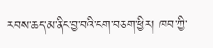རབས་ཆད་མ་ནིང་བྱ་བའི་ངག་བཅག་ཕྱིར། ཁབ་ཀྱི་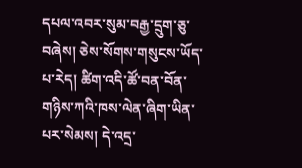དཔལ་འབར་སུམ་བརྒྱ་དྲུག་ཅུ་བཞེས། ཅེས་སོགས་གསུངས་ཡོད་པ་རེད། ཚིག་འདི་ཚོ་བན་བོན་གཉིས་ཀའི་ཁས་ལེན་ཞིག་ཡིན་པར་སེམས། དེ་འདྲ་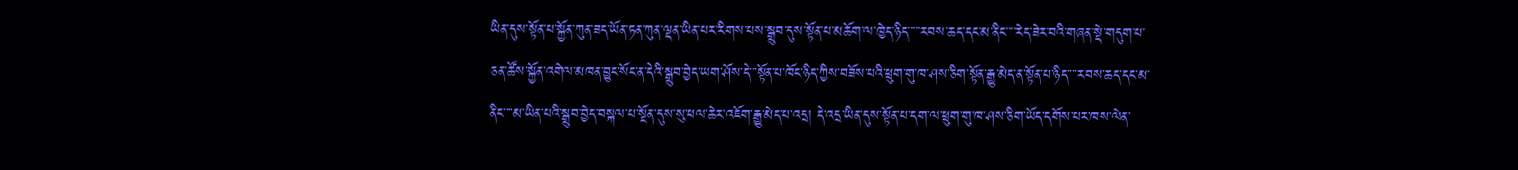ཡིན་དུས་སྟོན་པ་སྐྱོན་ཀུན་ཟད་ཡོན་ཏན་ཀུན་ལྡན་ཡིན་པར་རིགས་པས་སྒྲུབ་དུས་སྟོན་པ་མཆོག་ལ་ཁྱེད་ཉིད་་་་་རབས་ཆད་དང་མ་ནིང་་་་རེད་ཟེར་བའི་གཞན་སྡེ་གདུག་པ་ཅན་ཚོས་སྐྱོན་འགེལ་མཁན་བྱུང་སོང་ན་དེའི་སྒྲུབ་བྱེད་ཡག་ཤོས་དེ་་་སྟོན་པ་ཁོང་ཉིད་ཀྱིས་བཟོས་པའི་ཕྲུག་གུ་ཁ་ཤས་ཅིག་སྟོན་རྒྱུ་མེད་ན་སྟོན་པ་ཉིད་་་་རབས་ཆད་དང་མ་ནིང་་་་མ་ཡིན་པའི་སྒྲུབ་བྱེད་བསྐལ་པ་སྔོན་དུས་སུ་ཕལ་ཆེར་འཇོག་རྒྱུ་མེད་པ་འདྲ། དེ་འདྲ་ཡིན་དུས་སྟོན་པ་དག་ལ་ཕྲུག་གུ་ཁ་ཤས་ཅིག་ཡོད་དགོས་པར་ཁས་ལེན་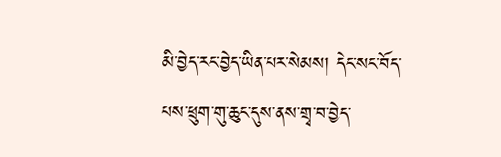མི་བྱེད་རང་བྱེད་ཡིན་པར་སེམས། དེང་སང་བོད་པས་ཕྲུག་གུ་ཆུང་དུས་ནས་གྲྭ་བ་བྱེད་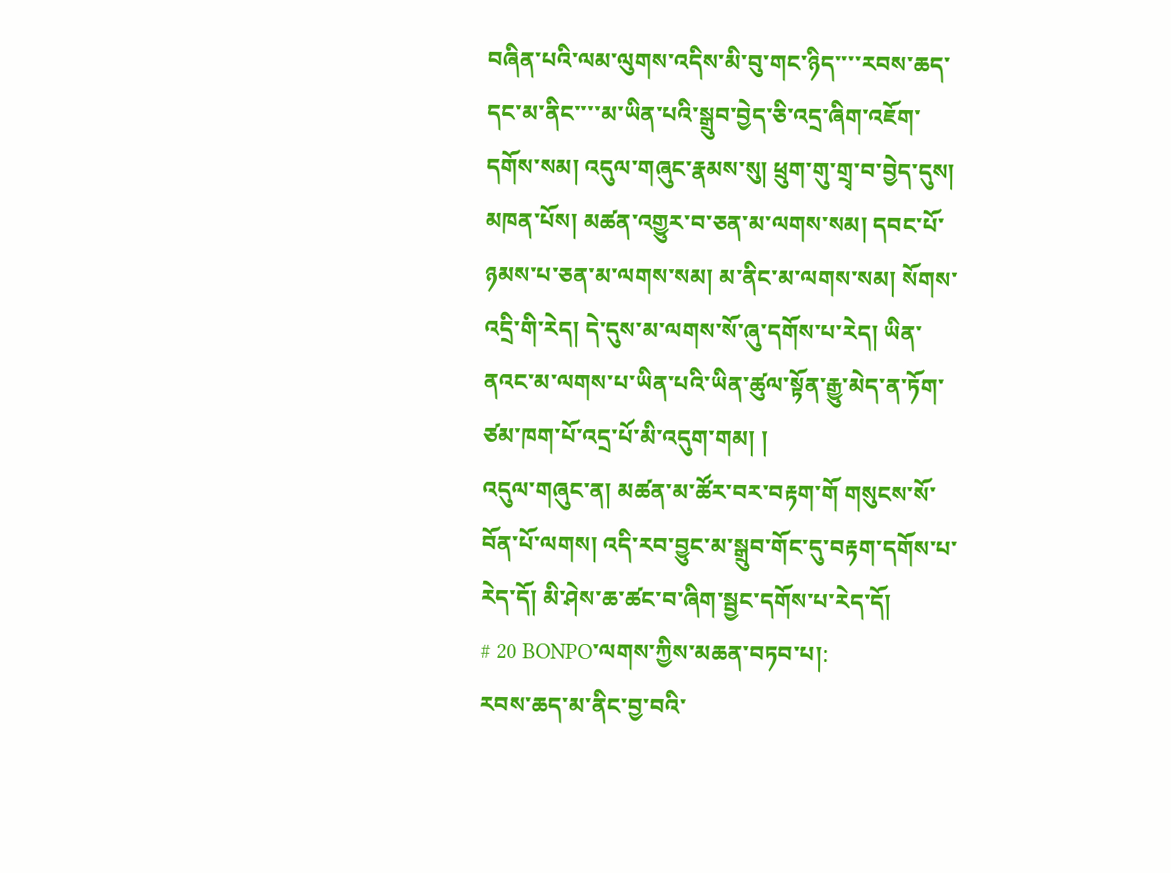བཞིན་པའི་ལམ་ལུགས་འདིས་མི་བུ་གང་ཉིད་་་་རབས་ཆད་དང་མ་ནིང་་་་མ་ཡིན་པའི་སྒྲུབ་བྱེད་ཅི་འདྲ་ཞིག་འཇོག་དགོས་སམ། འདུལ་གཞུང་རྣམས་སུ། ཕྲུག་གུ་གྲྭ་བ་བྱེད་དུས། མཁན་པོས། མཚན་འགྱུར་བ་ཅན་མ་ལགས་སམ། དབང་པོ་ཉམས་པ་ཅན་མ་ལགས་སམ། མ་ནིང་མ་ལགས་སམ། སོགས་འདྲི་གི་རེད། དེ་དུས་མ་ལགས་སོ་ཞུ་དགོས་པ་རེད། ཡིན་ནའང་མ་ལགས་པ་ཡིན་པའི་ཡིན་ཚུལ་སྟོན་རྒྱུ་མེད་ན་ཏོག་ཙམ་ཁག་པོ་འདྲ་པོ་མི་འདུག་གམ། །
འདུལ་གཞུང་ན། མཚན་མ་ཚོར་བར་བརྟག་གོ གསུངས་སོ་བོན་པོ་ལགས། འདི་རབ་བྱུང་མ་སྒྲུབ་གོང་དུ་བརྟག་དགོས་པ་རེད་དོ། མི་ཤེས་ཆ་ཚང་བ་ཞིག་སྦྱང་དགོས་པ་རེད་དོ།
# 20 BONPO་ལགས་ཀྱིས་མཆན་བཏབ་པ།:
རབས་ཆད་མ་ནིང་བྱ་བའི་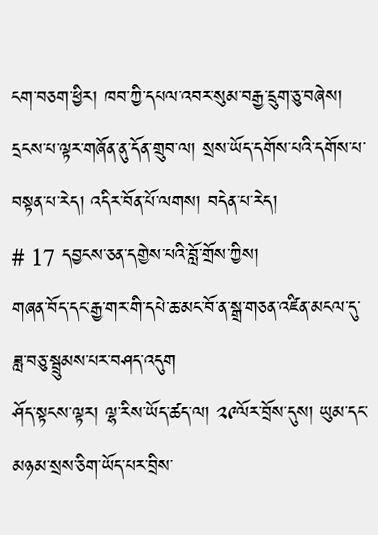ངག་བཅག་ཕྱིར། ཁབ་ཀྱི་དཔལ་འབར་སུམ་བརྒྱ་དྲུག་ཅུ་བཞེས།
དྲངས་པ་ལྟར་གཞོན་ནུ་དོན་གྲུབ་ལ། སྲས་ཡོད་དགོས་པའི་དགོས་པ་བསྟན་པ་རེད། འདིར་བོན་པོ་ལགས། བདེན་པ་རེད།
# 17 དབྱངས་ཅན་དགྱེས་པའི་བློ་གྲོས་ཀྱིས།
གཞན་བོད་དང་རྒྱ་གར་གི་དཔེ་ཆ་མང་བོ་ན་སྒྲ་གཅན་འཛིན་མངལ་དུ་ཟླ་བཅུ་སྦྲུམས་པར་བཤད་འདུག
ཤོད་སྟངས་ལྟར། ལྷ་རིས་ཡོད་ཚད་ལ། ༢༩ལོར་བྲོས་དུས། ཡུམ་དང་མཉམ་སྲས་ཅིག་ཡོད་པར་བྲིས་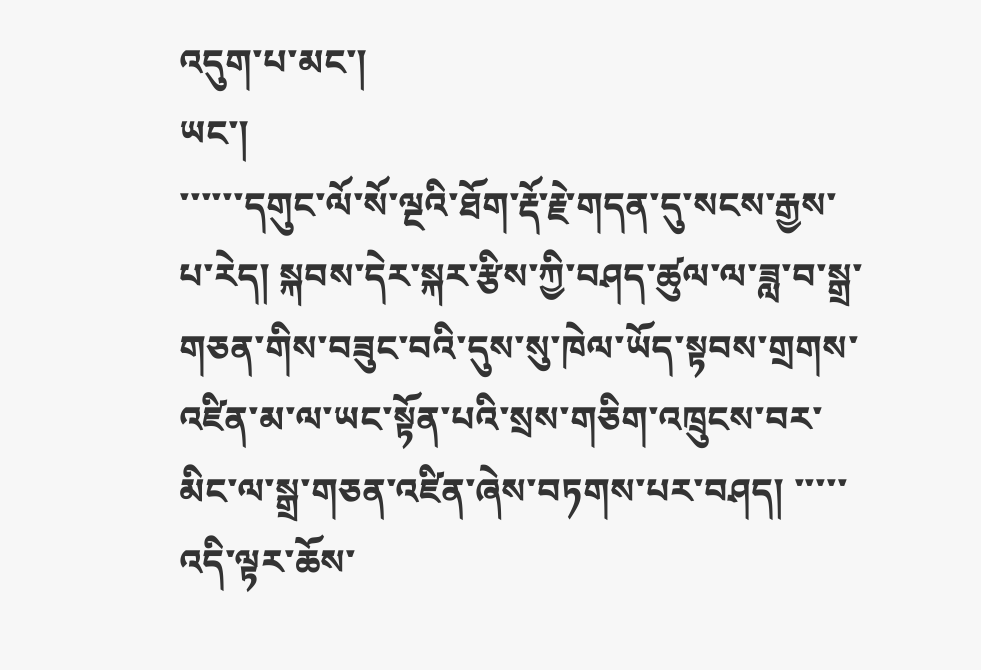འདུག་པ་མང་།
ཡང་།
་་་་་་དགུང་ལོ་སོ་ལྔའི་ཐོག་རྡོ་རྗེ་གདན་དུ་སངས་རྒྱས་པ་རེད། སྐབས་དེར་སྐར་རྩིས་ཀྱི་བཤད་ཚུལ་ལ་ཟླ་བ་སྒྲ་གཅན་གིས་བཟུང་བའི་དུས་སུ་ཁེལ་ཡོད་སྟབས་གྲགས་འཛིན་མ་ལ་ཡང་སྟོན་པའི་སྲས་གཅིག་འཁྲུངས་བར་མིང་ལ་སྒྲ་གཅན་འཛིན་ཞེས་བཏགས་པར་བཤད། ་་་་་
འདི་ལྟར་ཆོས་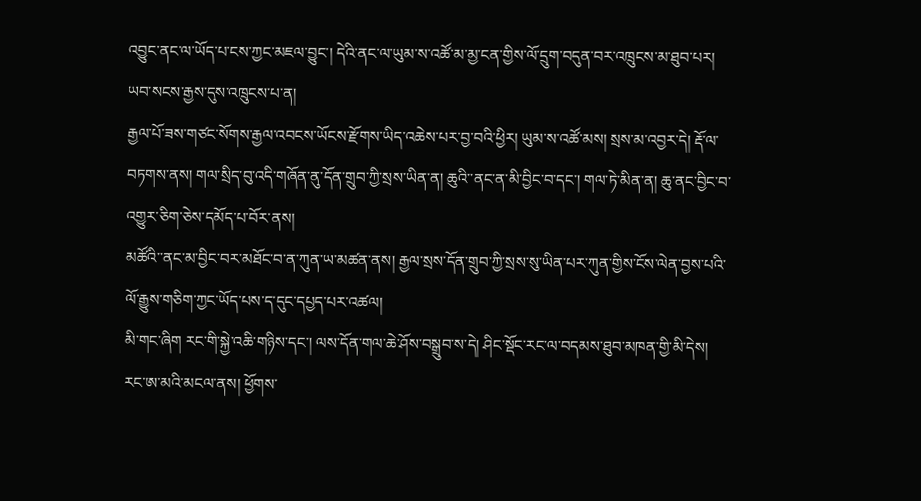འབྱུང་ནང་ལ་ཡོད་པ་ངས་ཀྱང་མཇལ་བྱུང་། དེའི་ནང་ལ་ཡུམ་ས་འཚོ་མ་མྱ་ངན་གྱིས་ལོ་དྲུག་བདུན་བར་འཁྲུངས་མ་ཐུབ་པར། ཡབ་སངས་རྒྱས་དུས་འཁྲུངས་པ་ན།
རྒྱལ་པོ་ཟས་གཙང་སོགས་རྒྱལ་འབངས་ཡོངས་རྫོགས་ཡིད་འཆེས་པར་བྱ་བའི་ཕྱིར། ཡུམ་ས་འཚོ་མས། སྲས་མ་འབྱར་དེ། རྡོ་ལ་བཏགས་ནས། གལ་སྲིད་བུ་འདི་གཞོན་ནུ་དོན་གྲུབ་ཀྱི་སྲས་ཡིན་ན། ཆུའི་་ནང་ན་མི་བྱིང་བ་དང་། གལ་ཏེ་མིན་ན། ཆུ་ནང་བྱིང་བ་འགྱུར་ཅིག་ཅེས་དམོད་པ་བོར་ནས།
མཚོའི་་ནང་མ་བྱིང་བར་མཐོང་བ་ན་ཀུན་ཡ་མཚན་ནས། རྒྱལ་སྲས་དོན་གྲུབ་ཀྱི་སྲས་སུ་ཡིན་པར་ཀུན་གྱིས་ངོས་ལེན་བྱས་པའི་ལོ་རྒྱུས་གཅིག་ཀྱང་ཡོད་པས་ད་དུང་དཔྱད་པར་འཚལ།
མི་གང་ཞིག རང་གི་སྐྱེ་འཆི་གཉིས་དང་། ལས་དོན་གལ་ཆེ་ཤོས་བསྒྲུབ་ས་དེ། ཤིང་སྡོང་རང་ལ་བདམས་ཐུབ་མཁན་གྱི་མི་དེས། རང་ཨ་མའི་མངལ་ནས། ཕྱོགས་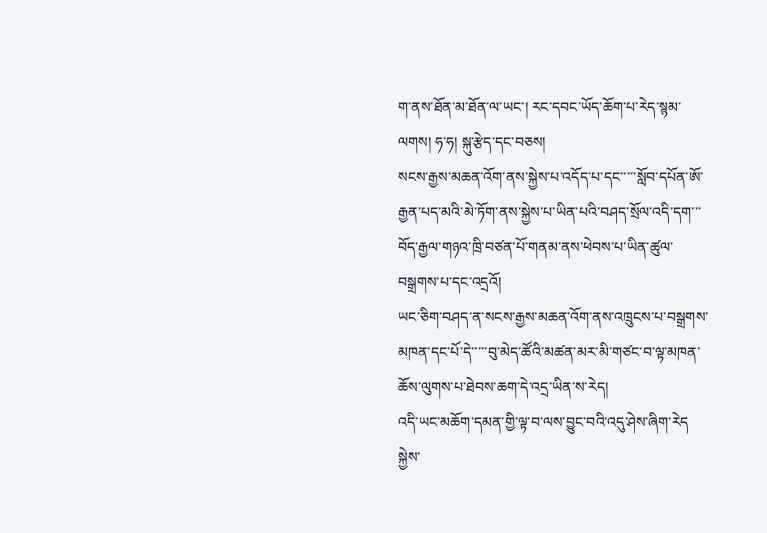ག་ནས་ཐོན་མ་ཐོན་ལ་ཡང་། རང་དབང་ཡོད་ཆོག་པ་རེད་སྙམ་ལགས། ཧ་ཧ། སྐུ་རྩེད་དང་བཅས།
སངས་རྒྱས་མཆན་འོག་ནས་སྐྱེས་པ་འདོད་པ་དང་་་་་སློབ་དཔོན་ཨོ་རྒྱན་པད་མའི་མེ་ཏོག་ནས་སྐྱེས་པ་ཡིན་པའི་བཤད་སྲོལ་འདི་དག་་་བོད་རྒྱལ་གཉའ་ཁྲི་བཙན་པོ་གནམ་ནས་ཕེབས་པ་ཡིན་ཚུལ་བསྒྲགས་པ་དང་འདྲའོ།
ཡང་ཅིག་བཤད་ན་སངས་རྒྱས་མཆན་འོག་ནས་འཁྲུངས་པ་བསྒྲགས་མཁན་དང་པོ་དེ་་་་་བུ་མེད་ཚོའི་མཚན་མར་མི་གཙང་བ་ལྟ་མཁན་ཆོས་ལུགས་པ་ཐེབས་ཆག་དེ་འདྲ་ཡིན་ས་རེད།
འདི་ཡང་མཆོག་དམན་གྱི་ལྟ་བ་ལས་བྱུང་བའི་འདུ་ཤེས་ཞིག་རེད
སྐྱེས་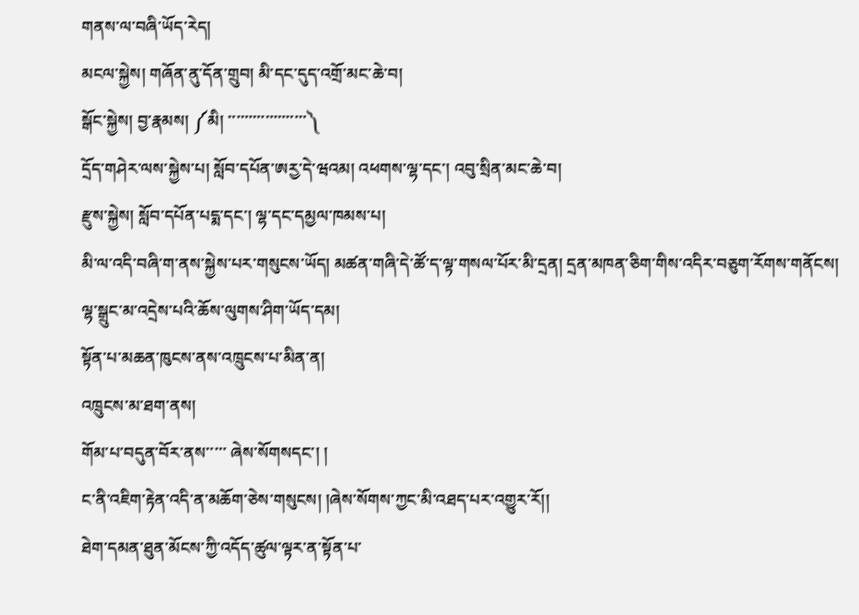གནས་ལ་བཞི་ཡོད་རེད།
མངལ་སྐྱེས། གཞོན་ནུ་དོན་གྲུབ། མི་དང་དུད་འགྲོ་མང་ཆེ་བ།
སྒོང་སྐྱེས། བྱ་རྣམས། ༼མི། ་་་་་་་་་་་་་་་་་་་༽
དྲོད་གཤེར་ལས་སྐྱེས་པ། སློབ་དཔོན་ཨརྱ་དེ་ཝའམ། འཕགས་ལྷ་དང་། འབུ་སྲིན་མང་ཆེ་བ།
རྫུས་སྐྱེས། སློབ་དཔོན་པདྨ་དང་། ལྷ་དང་དམྱལ་ཁམས་པ།
མི་ལ་འདི་བཞི་ག་ནས་སྐྱེས་པར་གསུངས་ཡོད། མཚན་གཞི་དེ་ཚོ་ད་ལྟ་གསལ་པོར་མི་དྲན། དྲན་མཁན་ཅིག་གིས་འདིར་བཅུག་རོགས་གནོངས།
ལྷ་སྒྲུང་མ་འདྲེས་པའི་ཆོས་ལུགས་ཤིག་ཡོད་དམ།
སྟོན་པ་མཆན་ཁུངས་ནས་འཁྲུངས་པ་མིན་ན།
འཁྲུངས་མ་ཐག་ནས།
གོམ་པ་བདུན་བོར་ནས་་་་་ ཞེས་སོགསདང་། །
ང་ནི་འཇིག་རྟེན་འདི་ན་མཆོག་ཅེས་གསུངས། །ཞེས་སོགས་ཀྱང་མི་འཐད་པར་འགྱུར་རོ།།
ཐེག་དམན་ཐུན་མོངས་ཀྱི་འདོད་ཚུལ་ལྟར་ན་སྟོན་པ་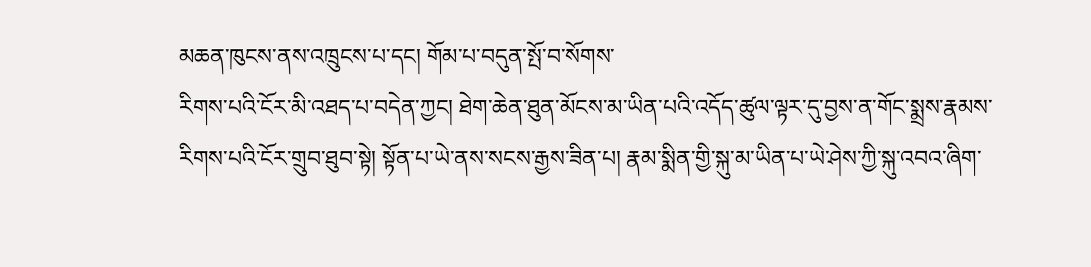མཆན་ཁུངས་ནས་འཁྲུངས་པ་དང། གོམ་པ་བདུན་སྤོ་བ་སོགས་
རིགས་པའི་ངོར་མི་འཐད་པ་བདེན་ཀྱང། ཐེག་ཆེན་ཐུན་མོངས་མ་ཡིན་པའི་འདོད་ཚུལ་ལྟར་དུ་བྱས་ན་གོང་སྨྲས་རྣམས་
རིགས་པའི་ངོར་གྲུབ་ཐུབ་སྟེ། སྟོན་པ་ཡེ་ནས་སངས་རྒྱས་ཟིན་པ། རྣམ་སྨིན་གྱི་སྐུ་མ་ཡིན་པ་ཡེ་ཤེས་ཀྱི་སྐུ་འབའ་ཞིག་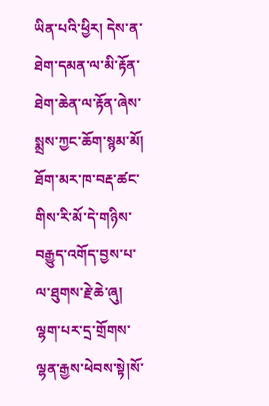ཡིན་པའི་ཕྱིར། དེས་ན་ཐེག་དམན་ལ་མི་རྟོན་ཐེག་ཆེན་ལ་རྟོན་ཞེས་སྨྲས་ཀྱང་ཆོག་སྙམ་མོ།
ཐོག་མར་ཁ་བརྡ་ཚང་གིས་རི་མོ་དེ་གཉིས་བརྒྱུད་འགོད་བྱས་པ་ལ་ཐུགས་རྗེ་ཆེ་ཞུ། ལྷག་པར་དྲ་གྲོགས་ལྷན་རྒྱས་ཕེབས་སྟེ།སོ་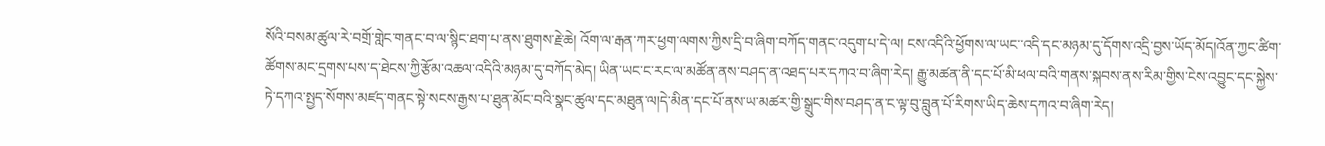སོའི་བསམ་ཚུལ་རེ་བགྲོ་གླེང་གནང་བ་ལ་སྙིང་ཐག་པ་ནས་ཐུགས་རྗེ་ཆེ། འོག་ལ་རྒན་ཀར་ཕྱག་ལགས་ཀྱིས་དྲི་བ་ཞིག་བཀོད་གནང་འདུག་པ་དེ་ལ། ངས་འདིའི་ཕྱོགས་ལ་ཡང་་འདི་དང་མཉམ་དུ་དོགས་འདྲི་བྱས་ཡོད་མོད།འོན་ཀྱང་ཚིག་ཚོགས་མང་དྲགས་པས་ད་ཐེངས་ཀྱི་རྩོམ་འཆལ་འདིའི་མཉམ་དུ་བཀོད་མེད། ཡིན་ཡང་ང་རང་ལ་མཚོན་ནས་བཤད་ན་འཐད་པར་དཀའ་བ་ཞིག་རེད། རྒྱུ་མཚན་ནི་དང་པོ་མི་ཕལ་བའི་གནས་སྐབས་ནས་རིམ་གྱིས་ངེས་འབྱུང་དང་སྐྱེས་ཏེ་དཀའ་སྤྱད་སོགས་མཛད་གནང་སྟེ་སངས་རྒྱས་པ་ཐུན་མོང་བའི་སྣང་ཚུལ་དང་མཐུན་ལ།དེ་མིན་དང་པོ་ནས་ཡ་མཚར་གྱི་སྒྲུང་གིས་བཤད་ན་ང་ལྟ་བུ་བླུན་པོ་རིགས་ཡིད་ཆེས་དཀའ་བ་ཞིག་རེད།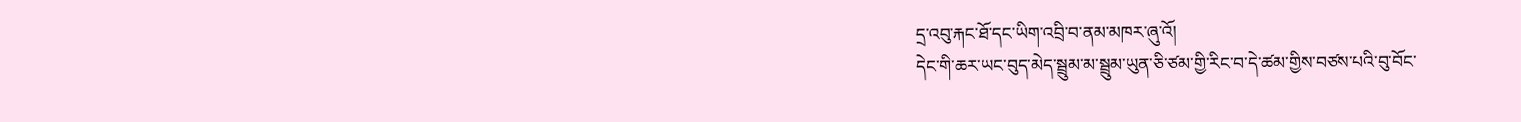དྲ་འབུ་རྐང་ཐོ་དང་ཡིག་འབྲི་བ་ནམ་མཁར་ཞུ་འོ།
དེང་གི་ཆར་ཡང་བུད་མེད་སྦྲུམ་མ་སྦྲུམ་ཡུན་ཅི་ཙམ་གྱི་རིང་བ་དེ་ཚམ་གྱིས་བཙས་པའི་བུ་བོང་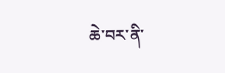ཆེ་བར་ནི་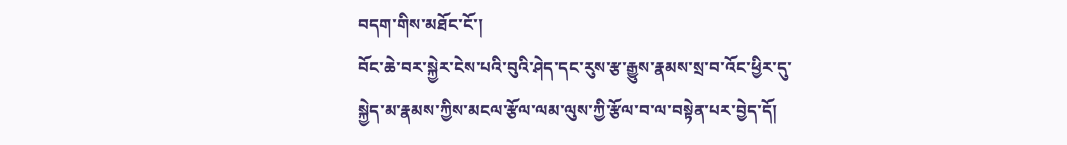བདག་གིས་མཐོང་ངོ་།
བོང་ཆེ་བར་སྐྱེར་ངེས་པའི་བུའི་ཤེད་དང་རུས་རྩ་རྒྱུས་རྣམས་སྲ་བ་འོང་ཕྱིར་དུ་སྐྱེད་མ་རྣམས་ཀྱིས་མངལ་རྩོལ་ལམ་ལུས་ཀྱི་རྩོལ་བ་ལ་བསྟེན་པར་བྱེད་དོ།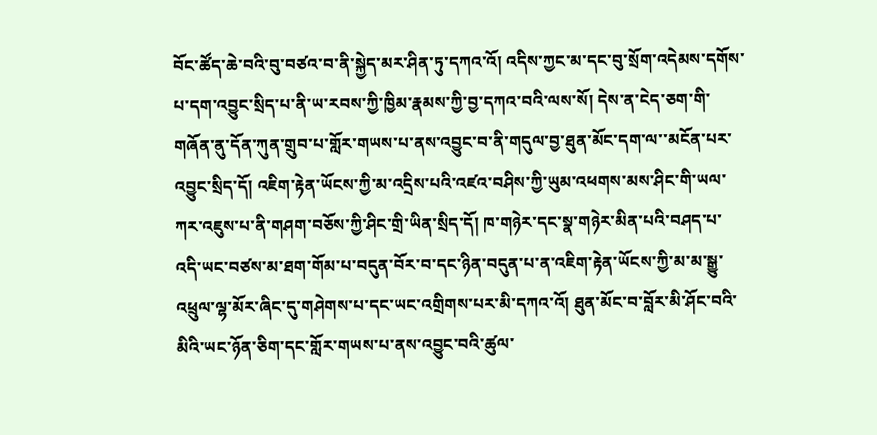བོང་ཚོད་ཆེ་བའི་བུ་བཙའ་བ་ནི་སྐྱེད་མར་ཤིན་ཏུ་དཀའ་འོ། འདིས་ཀྱང་མ་དང་བུ་སྲོག་འདེམས་དགོས་པ་དག་འབྱུང་སྲིད་པ་ནི་ཡ་རབས་ཀྱི་ཁྱིམ་རྣམས་ཀྱི་བྱ་དཀའ་བའི་ལས་སོ། དེས་ན་ངེད་ཅག་གི་གཞོན་ནུ་དོན་ཀུན་གྲུབ་པ་གློར་གཡས་པ་ནས་འབྱུང་བ་ནི་གདུལ་བྱ་ཐུན་མོང་དག་ལ་་མངོན་པར་འབྱུང་སྲིད་དོ། འཇིག་རྟེན་ཡོངས་ཀྱི་མ་འདྲིས་པའི་འཛའ་བཤིས་ཀྱི་ཡུམ་འཕགས་མས་ཤིང་གི་ཡལ་ཀར་འཇུས་པ་ནི་གཤག་བཅོས་ཀྱི་ཤིང་གྲི་ཡིན་སྲིད་དོ། ཁ་གཉེར་དང་སྣ་གཉེར་མིན་པའི་བཤད་པ་འདི་ཡང་བཙས་མ་ཐག་གོམ་པ་བདུན་བོར་བ་དང་ཉིན་བདུན་པ་ན་འཇིག་རྟེན་ཡོངས་ཀྱི་མ་མ་སྒྱུ་འཕྲུལ་ལྷ་མོར་ཞིང་དུ་གཤེགས་པ་དང་ཡང་འགྲིགས་པར་མི་དཀའ་འོ། ཐུན་མོང་བ་བློར་མི་ཤོང་བའི་མིའི་ཡང་ཉོན་ཅིག་དང་གློར་གཡས་པ་ནས་འབྱུང་བའི་ཚུལ་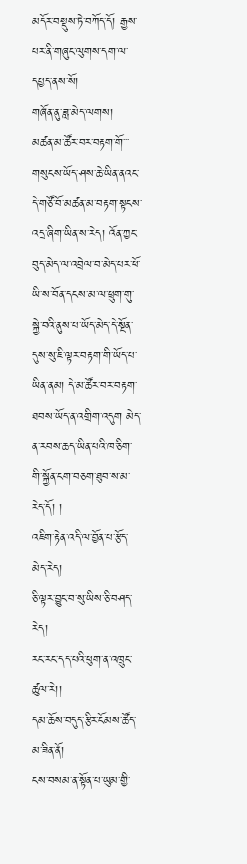མདོར་བསྡུས་ཏེ་བཀོད་དོ། རྒྱས་པར་ནི་གཞུང་ལུགས་དག་ལ་དཔྱད་ནས་སོ།
གཞོན་ནུ་ཟླ་མེད་ལགས།
མཚན་མ་ཚོར་བར་བརྟག་གོ་་་གསུངས་ཡོད་ཤས་ཆེ་ཡིན་ནའང་དེ་གཙོ་བོ་མཚན་མ་བརྟག་སྟངས་འདྲ་ཞིག་ཡིན་ས་རེད། འོན་ཀྱང་བུད་མེད་ལ་འབྲེལ་བ་མེད་པར་ཕོ་ཡི་ས་བོན་དངས་མ་ལ་ཕྲུག་གུ་སྐྱེ་བའི་ནུས་པ་ཡོད་མེད་དེ་སྔོན་དུས་སུ་ཇི་ལྟར་བརྟག་གི་ཡོད་པ་ཡིན་ནམ། དེ་མ་ཚོར་བར་བརྟག་ཐབས་ཡོད་ན་འགྲིག་འདུག མེད་ན་རབས་ཆད་ཡིན་པའི་ཁ་ཅིག་གི་སྐྱོན་ངག་བཅག་ཐུབ་ས་མ་རེད་དོ། །
འཇིག་རྟེན་འདི་ལ་བྱོན་པ་རྩོད་མེད་རེད།
ཅི་ལྟར་བྱུང་བ་སུ་ཡིས་ཅི་བཤད་རེད།
རང་རང་དད་པའི་ཕུག་ན་འཁྲུང་ཚུལ་རེ།།
དམ་ཆོས་བདུད་རྩིར་ངོམས་ཚོད་མ་ཟིན་ནོ།
ངས་བསམ་ན་སྟོན་པ་ཡུམ་གྱི་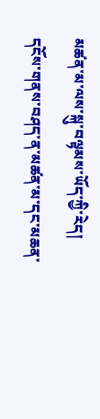མཚན་མ་ལས་སྐུ་བལྟམས་ཡོད་ཀྱི་རེད། དངོས་གནས་བཤད་ན་མཚན་མ་དང་མཆན་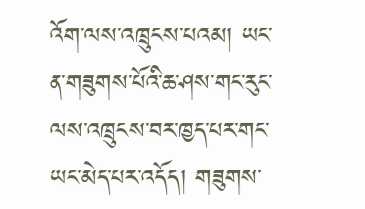འོག་ལས་འཁྲུངས་པའམ། ཡང་ན་གཟུགས་པོའི་ཆ་ཤས་གང་རུང་ལས་འཁྲུངས་བར་ཁྱད་པར་གང་ཡང་མེད་པར་འདོད། གཟུགས་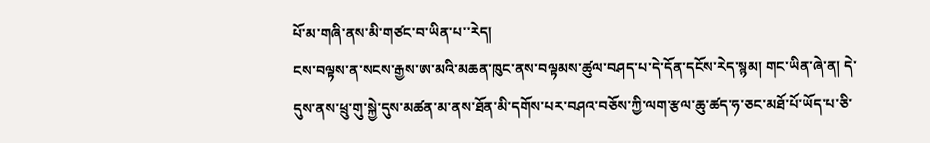པོ་མ་གཞི་ནས་མི་གཙང་བ་ཡིན་པ་་རེད།
ངས་བལྟས་ན་སངས་རྒྱས་ཨ་མའི་མཆན་ཁུང་ནས་བལྟམས་ཚུལ་བཤད་པ་དེ་དོན་དངོས་རེད་སྙམ། གང་ཡིན་ཞེ་ན། དེ་དུས་ནས་ཕྲུ་གུ་སྐྱེ་དུས་མཚན་མ་ནས་ཐོན་མི་དགོས་པར་བཤའ་བཅོས་ཀྱི་ལག་རྩལ་ཆུ་ཚད་ཧ་ཅང་མཐོ་པོ་ཡོད་པ་ཅི་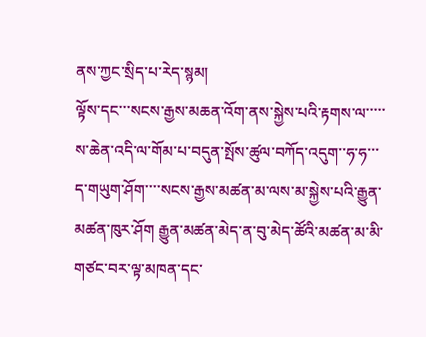ནས་ཀྱང་སྲིད་པ་རེད་སྙམ།
ལྟོས་དང་་་སངས་རྒྱས་མཆན་འོག་ནས་སྐྱེས་པའི་རྟགས་ལ་་་་་ས་ཆེན་འདི་ལ་གོམ་པ་བདུན་སྤོས་ཚུལ་བཀོད་འདུག་་ཧ་ཧ་་་ད་གཡུག་ཤོག་་་་སངས་རྒྱས་མཚན་མ་ལས་མ་སྐྱེས་པའི་རྒྱུན་མཚན་ཁུར་ཤོག རྒྱུན་མཚན་མེད་ན་བུ་མེད་ཚོའི་མཚན་མ་མི་གཙང་བར་ལྟ་མཁན་དང་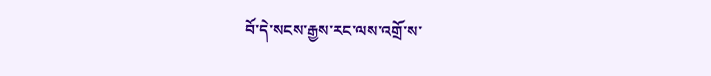བོ་དེ་སངས་རྒྱས་རང་ལས་འགྲོ་ས་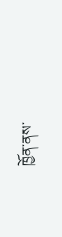ཁྱོན་ནས་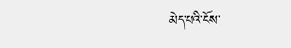མེད་པའི་ངོས་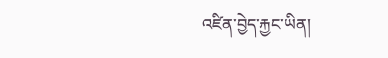འཛིན་བྱེད་རྐྱང་ཡིན།